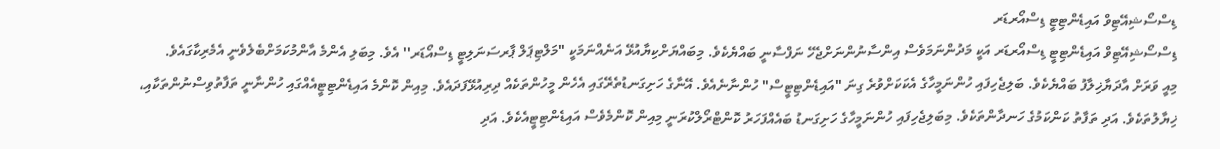ޑިސްސޯޝިއޭޓިވް އައިޑެންޓިޓީ ޑިސްއޯރޑަރ
ޑިސްސޯޝިއޭޓިވް އައިޑެންޓިޓީ ޑިސްއޯރޑަރ އަކީ މަދުންނަމަވެސް އިންސާނުންނަށްޖެހޭ ނަފްސާނީ ބައްޔެކެވެ. މިބައްޔަށްކިޔާއުޅޭ އަނެއްނަމަކީ "މަލްޓިޕަލް ޕާރސަނަލިޓީ ޑިސްއޯޑަރ'' އެވެ. މިބަލި އެންމެ އާންމުކަމަށްބެލެވެނީ އެމެރިކާގައެވެ.
މިއީ ވަރަށް އާދަޔާޚިލާފު ބައްޔެކެވެ. ބަލިޖެހިފައި ހުންނަމީހާގެ އެކަކަށްވުރެ ގިނަ "އައިޑެންޓިޓީސް" ހުންނާނެއެވެ. އޭނާގެ ހަށިގަނޑުތެރޭގައި އެހެން މީހުންތަކެއް ދިރިއުޅޭފަދައެވެ. މިއިން ކޮންމެ އައިޑެންޓިޓީއެއްގައި ހުންނާނީ ތަފާތުވިސްނުންތަކާއި، ޚިޔާލުތަކެވެ. އަދި ތަފާތު ކަންކަމުގެ ހަނދާންތަކެވެ. މިބަލިޖެހިފައި ހުންނަމީހާގެ ހަށިގަނޑު ބައެއްފަހަރު ކޮންޓްރޯލްކުރަނީ މިއިން ކޮންމެވެސް އައިޑެންޓިޓީއެކެވެ. އަދި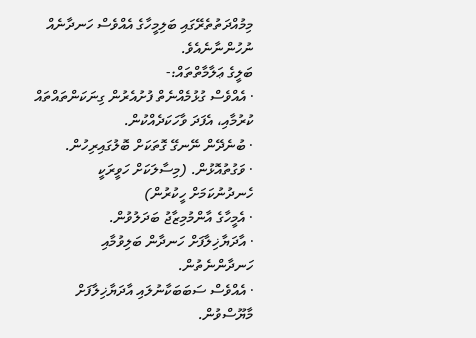މިމުއްދަތުތެރޭގައި ބަލިމީހާގެ އެއްވެސް ހަނދާނެއް ނުހުންނާނެއެވެ.
ބަލީގެ ޢަލާމާތްތައް:-
· އެއްވެސް ގުޅުމެއްނެތް ފުށުއެރުން ގިނަކަންތައްތައް ކުރުމާއި، އެފަދަ ވާހަކަދެއްކުން.
· ބުނެދޭން ނޭނގޭ ގޮތަކަށް ބޮލުގައިރިހުން.
· ވަގުތުއޮޅުން. (މިސާލަކަށް ހަވީރަކީ ހެނދުނުކަމަށް ހީކުރުން)
· އެމީހާގެ އާންމުމިޒާޖު ބަދަލުވުން.
· އާދަޔާޚިލާފަށް ހަނދާން ބަލިވުމާއި ހަނދާންނެތުން.
· އެއްވެސް ސަބަބަކާނުލައި އާދަޔާޚިލާފަށް މާޔޫސްވުން.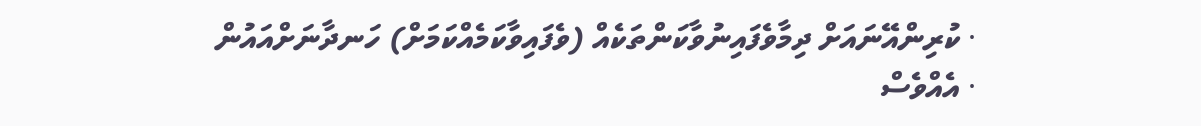· ކުރިންއޭނައަށް ދިމާވެފައިނުވާކަންތަކެއް (ވެފައިވާކަމެއްކަމަށް) ހަނދާނަށްއައުން
· އެއްވެސް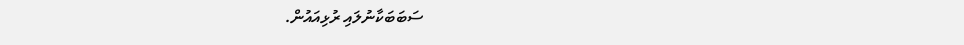ސަބަބަކާނުލައި ރުޅިއައުން.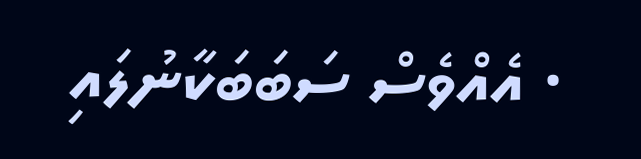· އެއްވެސް ސަބަބަކާނުލައި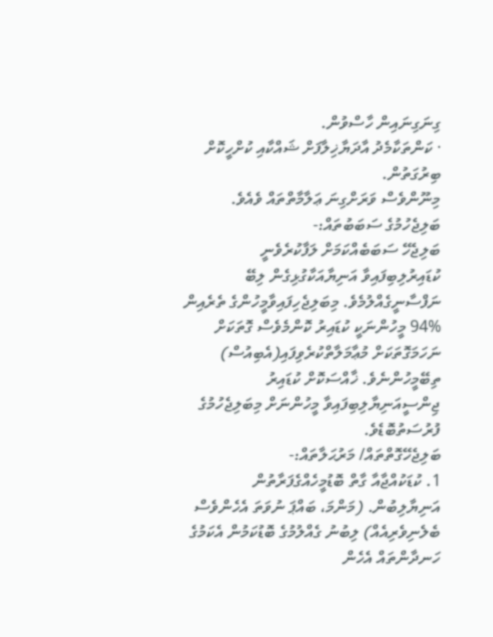ގިނަގިނައިން ހާސްވުން.
· ކަންތަކާމެދު އާދަޔާޚިލާފަށް ޝައްކާއި ކުށްހީކޮށް ބިރުގަތުން.
މިނޫންވެސް ވަރަށްގިނަ ޢަލާމާތްތައް ވެއެވެ.
ބަލިޖެހުމުގެ ސަބަބުތައް:-
ބަލިޖެހޭ ސަބަބެއްކަމަށް ލަފާކުރެވެނީ ކުޑައިރުލިބިފައިވާ އަނިޔާއަކާގުޅިގެން ލިބޭ ނަފްސާނީގެއްލުމެވެ. މިބަލިޖެހިފައިވާމީހުންގެ ތެރެއިން %94 މީހުންނަކީ ކުޑައިރު ކޮންމެވެސް ގޮތަކަށް ނަހަމަގޮތަކަށް މުޢާމަލާތްކުރެވިފައި(އެބިއުސް) ތިބޭމީހުންނެވެ. ޚާއްސަކޮށް ކުޑައިރު ޖިންސީއަނިޔާލިބިފައިވާ މީހުންނަށް މިބަލިޖެހުމުގެ ފުރުސަތުބޮޑެވެ.
ބަލިޖެހޭގޮތްތައް/ މަރުޙަލާތައް:-
1. ކުޑަކުއްޖާއާ ގާތް ބޮޑުމީހެއްގެފަރާތުން އަނިޔާލިބުން. (މަންމަ، ބައްޕަ ނުވަތަ އެހެންވެސް ބެލެނިވެރިއެއް) ލިބުނު ގެއްލުމުގެ ބޮޑުކަމުން އެކަމުގެ ހަނދާންތައް އެހެން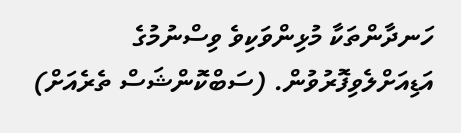ހަނދާންތަކާ މުޅިންވަކިވެ ވިސްނުމުގެ އަޑިއަށްލެވިފޮރުވުން. (ސަބްކޮންޝަސް ތެރެއަށް)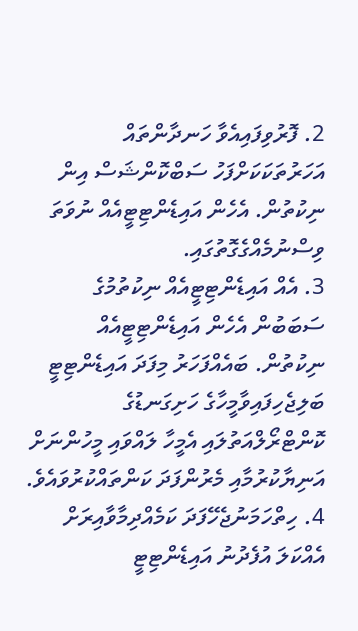2. ފޮރުވިފައިއެވާ ހަނދާންތައް އަހަރުތަކަކަށްފަހު ސަބްކޮންޝަސް އިން ނިކުތުން. އެހެން އައިޑެންޓިޓީއެއް ނުވަތަ ވިސްނުމެއްގެގޮތުގައި.
3. އެއް އައިޑެންޓިޓީއެއް ނިކުތުމުގެ ސަބަބުން އެހެން އައިޑެންޓިޓީއެއް ނިކުތުން. ބައެއްފަހަރު މިފަދަ އައިޑެންޓިޓީ ބަލިޖެހިފައިވާމީހާގެ ހަށިގަނޑުގެ ކޮންޓްރޯލްއަތުލައި އެމީހާ ލައްވައި މީހުންނަށް އަނިޔާކުރުމާއި މެރުންފަދަ ކަންތައްކުރުވައެވެ.
4. ހިތްހަމަނުޖެހޭފަދަ ކަމެއްދިމާވާއިރަށް އެއްކަލަ އުފެދުނު އައިޑެންޓިޓީ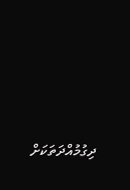ދިގުމުއްދަތަކަށް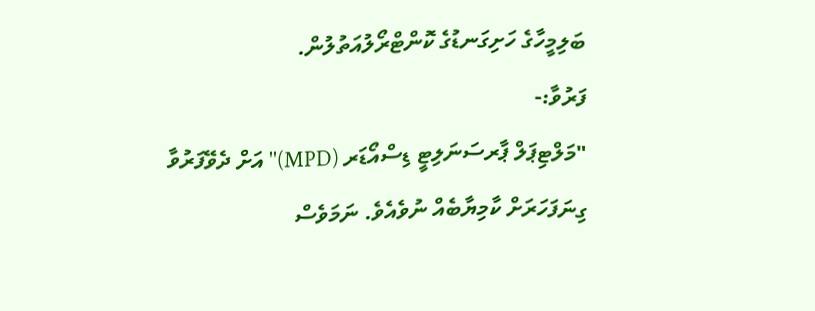ބަލިމީހާގެ ހަށިގަނޑުގެ ކޮންޓްރޯލުއަތުލުން.
ފަރުވާ:-
"މަލްޓިޕަލް ޕާރސަނަލިޓީ ޑިސްއޯޑަރ (MPD)'' އަށް ދެވޭފަރުވާ ގިނަފަހަރަށް ކާމިޔާބެއް ނުވެއެވެ. ނަމަވެސް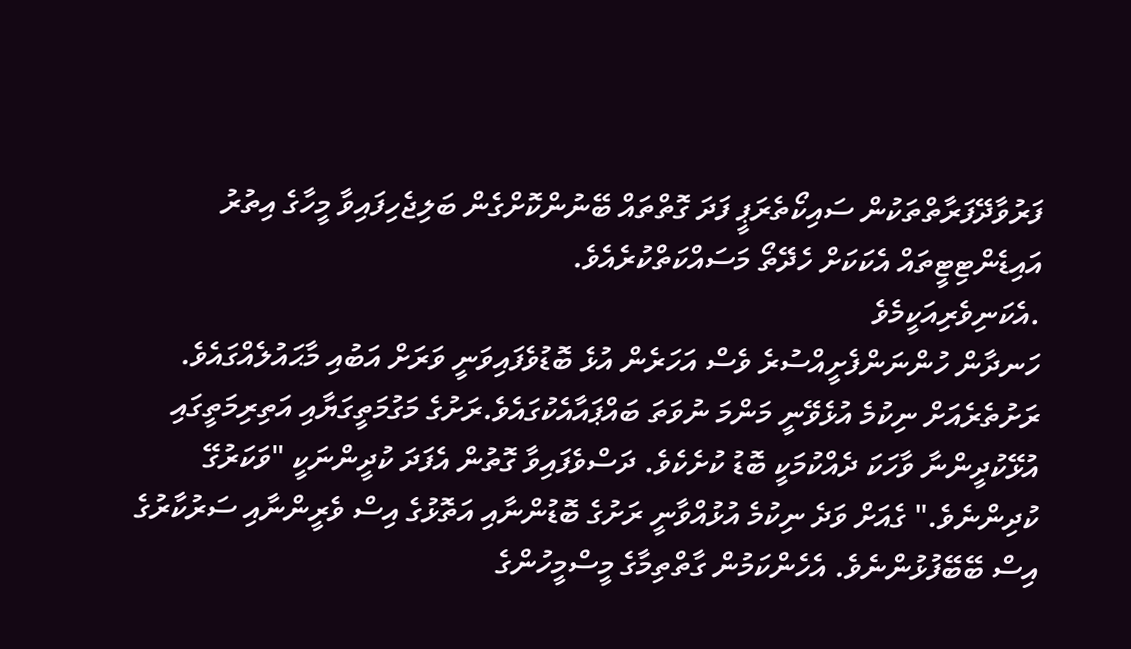ފަރުވާދޭފަރާތްތަކުން ސައިކޯތެރަޕީ ފަދަ ގޮތްތައް ބޭނުންކޮށްގެން ބަލިޖެހިފައިވާ މީހާގެ އިތުރު އައިޑެންޓިޓީތައް އެކަކަށް ހެދޭތޯ މަސައްކަތްކުރެއެވެ.
.އެކަނިވެރިއަކީމެވެ
ހަނދާން ހުންނަންފެށީއްސުރެ ވެސް އަހަރެން އުޅެ ބޮޑުވެފައިވަނީ ވަރަށް އަބުއި މާޙައުލެއްގައެވެ. ރަށުތެރެއަށް ނިކުމެ އުޅެވޭނީ މަންމަ ނުވަތަ ބައްޕައާއެކުގައެވެ.ރަށުގެ މަގުމަތީގަޔާއި އަތިރިމަތީގައި އުޅޭކުދީންނާ ވާހަކަ ދެއްކުމަކީ ބޮޑު ކުށެކެވެ. ދަސްވެފައިވާ ގޮތުން އެފަދަ ކުދީންނަކީ "ވަކަރުގޭ ކުދިންނެވެ." ގެއަށް ވަދެ ނިކުމެ އުޅުއްވާނީ ރަށުގެ ބޮޑުންނާއި އަތޮޅުގެ އިސް ވެރީންނާއި ސަރުކާރުގެ އިސް ބޭބޭފުޅުންނެވެ. އެހެންކަމުން ގާތްތިމާގެ މީސްމީހުންގެ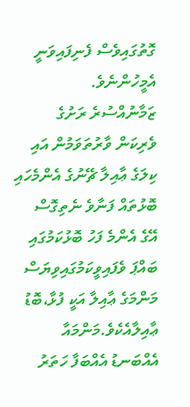ގޮތުގައިވެސް ފެނިފައިވަނީ އެމީހުންނެވެ.
ޒަމާނުއްސުރެ ރަށުގެ ވެރިކަން ވާރުތަވަމުން އައި ކިލަގެ ޢާއިލާ ޗޭނުގެ އެންމެހައި ބޮޅުތައް ފަނާވެ ނެތިގޮސް އޭގެ އެންމެ ފަހު ބޮޅުކަމުގައި ބައްޕަ ވެފައިވީކަމުގައިވިޔަސް މަންމަގެ ޢާއިލާ އަކީ ފުޅާ،ބޮޑު ޢާއިލާއެކެވެ.މަންމައާ އެއްބަނޑު އެއްބަފާ ހަތަރު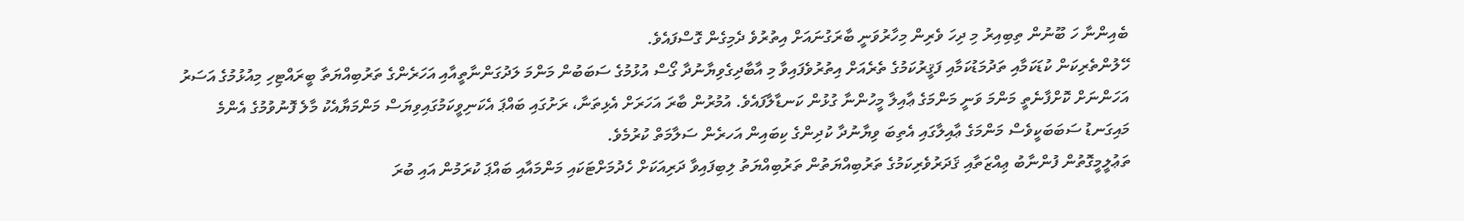ބެއިންނާ ހަ ބޫނުން ތިބިއިރު މި ދިހަ ވެރިން މިހާރުވަނީ ބާރަގުނައަށް އިތުރުވެ ދެމިގެން ގޮސްފައެވެ.
ހޭލުންތެރިކަން ކުޑަކަމާއި ތަދުމަޑުކަމާއި ފަޤީރުކަމުގެ ތެރެއަށް އިތުރުވެފައިވާ މި އާބާދިގެވިޔާނުދާ ގޯސް އުޅުމުގެ ސަބަބުން މަންމަ ލަދުގަންނާތީއާއި އަހަރެންގެ ތަރުބިއްޔަތާ ބީރައްޓިހި މިއުޅުމުގެ އަސަރު އަހަންނަށް ކޮށްފާނެތީ މަންމަ ވަނީ މަންމަގެ ޢާއިލާ މީހުންނާ ގުޅުން ކަނޑާލާފައެވެ. އުމުރުން ބާރަ އަހަރަށް އެޅިތަނާ، ރަށުގައި ބައްޕަ އެކަނިވީކަމުގައިވިޔަސް މަންމަޔާއެކު މާލެ ފޮނުވުމުގެ އެންމެ މައިގަނޑު ސަބަބަކީވެސް މަންމަގެ ޢާއިލާގައި އެތިބަ ވިޔާނުދާ ކުދިންގެ ކިބައިން އަހރެން ސަލާމަތް ކުރުމެވެ.
ތަޢުލީމީގޮތުން ފުންނާބު ޢިއްޒަތާއި ޤަދަރުވެރިކަމުގެ ތަރުބިއްޔަތުން ތަރުބިއްޔަތު ލިބިފައިވާ ދަރިއަކަށް ހެދުމަށްޓަކައި މަންމައާއި ބައްޕަ ކުރަމުން އައި ބުރަ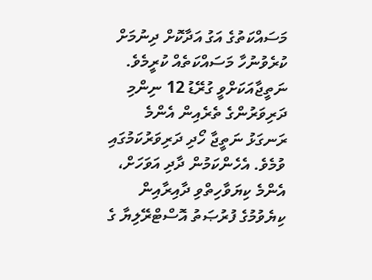މަސައްކަތުގެ އަގު އަދާކޮށް ދިނުމަށް ކުރެވުނުހާ މަސައްކަތެއް ކުރީމެވެ. ނަތީޖާއަކަށްވީ ގުރޭޑު 12 ނިންމި ދަރިވަރުންގެ ތެރެއިން އެންމެ ރަނގަޅު ނަތީޖާ ހޯދި ދަރިވަރުކަމުގައި ވުމެވެ. އެހެންކަމުން ދާދި އަވަހަށް، އެންމެ ކިޔަވާހިތްވި ދާއިރާއިން ކިޔެވުމުގެ ފުރުޞަތު އޮސްޓްރޭލިޔާ ގެ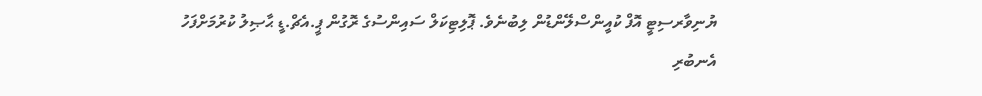ޔުނިވާރސިޓީ އޮފް ކުއީންސްލޭންޑުން ލިބުނެވެ. ޕޮލިޓިކަލް ސައިންސުގެ ރޮގުން ޕީ.އެޗް.ޑީ ޙާޞިލު ކުރުމަށްފަހު އެނބުރި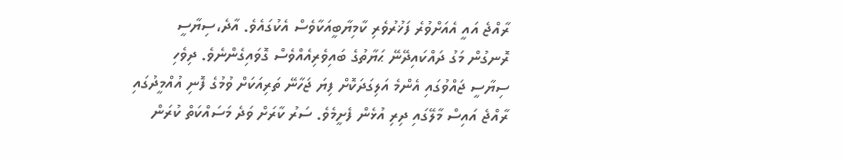ރާއްޖެ އައީ އެއަށްވުރެ ފަޚުރުވެރި ކާމިޔާބީއަކާވެސް އެކުގައެވެ. އާދެ،ސިޔާސީ ރޮނގުން މަގު ދައްކައިދޭނޭ ޙަޔާތުގެ ބައިވެރިއެއްވެސް ގޮވައިގެންނެވެ. ދިވެހި ސިޔާސީ ޖައްވުގައި އެންމެ އަލިގަދަކޮށް ފިޔަ ޖަހާނޭ ތަރިއަކަށް ވުމުގެ ފޮނި އުއްމީދުގައި ރާއްޖެ އައިސް މާލޭގައި ދިރި އުޅެން ފެށީމެވެ. ސަރު ކާރަށް ވަދެ މަސައްކަތް ކުރަން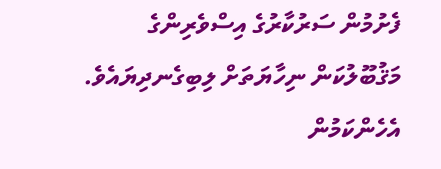ފެށުމުން ސަރުކާރުގެ އިސްވެރިންގެ މަޤުބޫލުކަން ނިހާޔަތަށް ލިބިގެނދިޔައެވެ. އެހެންކަމުން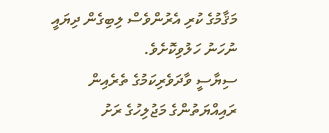މަޤާމުގެ ކުރި އެރުންވެސް ލިބިގެން ދިޔައީ ނުހަނު ހަލުވިކޮށެވެ.
ސިޔާސީ ވާދަވެރިކަމުގެ ތެރެއިން ރައިއްޔަތުންގެ މަޖުލިހުގެ ރަށު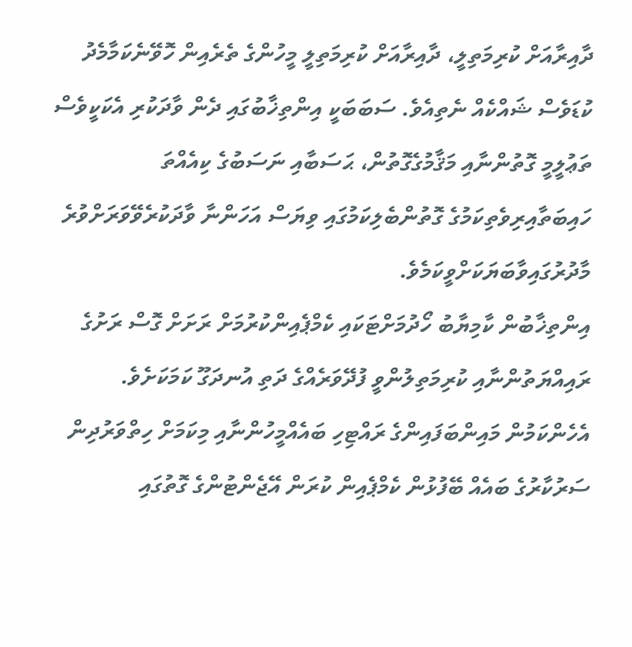ދާއިރާއަށް ކުރިމަތިލީ، ދާއިރާއަށް ކުރިމަތިލީ މީހުންގެ ތެރެއިން ހޮވޭނެކަމާމެދު ކުޑަވެސް ޝައްކެއް ނެތިއެވެ. ސަބަބަކީ އިންތިޚާބުގައި ދެން ވާދަކުރި އެކަކީވެސް ތަޢުލީމީ ގޮތުންނާއި މަޤާމުގެގޮތުން، ޙަސަބާއި ނަސަބުގެ ކިއެއްތަ ހައިބަތާއިރިވެތިކަމުގެ ގޮތުންބެލިކަމުގައި ވިޔަސް އަހަންނާ ވާދަކުރެވޭވަރަށްވުރެ މާދުރުގައިވާބަޔަކަށްވީކަމެވެ.
އިންތިޚާބުން ކާމިޔާބު ހޯދުމަށްޓަކައި ކެމްޕެއިންކުރުމަށް ރަށަށް ގޮސް ރަށުގެ ރައިއްޔަތުންނާއި ކުރިމަތިލުންވީ ފުދޭވަރެއްގެ ދަތި އުނދަގޫ ކަމަކަށެވެ. އެހެންކަމުން މައިންބަފައިންގެ ރައްޓިހި ބައެއްމީހުންނާއި މިކަމަށް ހިތްވަރުދިން ސަރުކާރުގެ ބައެއް ބޭފުޅުން ކެމްޕެއިން ކުރަން އޭޖެންޓުންގެ ގޮތުގައި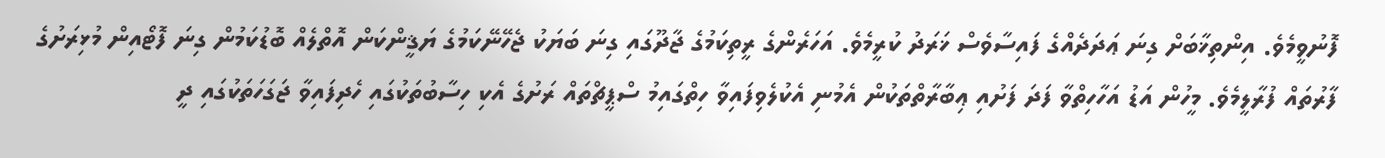ފޮނުވީމެވެ. އިންތިޚާބަށް ގިނަ ޢަދަދެއްގެ ފައިސާވެސް ޚަރަދު ކުރީމެވެ. އަހަރެންގެ ރީތިކަމުގެ ޖާދޫގައި ގިނަ ބަޔަކު ޖެހޭނޭކަމުގެ ޔަޤީންކަން އޮތްލެއް ބޮޑުކަމުން ގިނަ ފޮޓޯއިން މުޅިރަށުގެ ފާރުތައް ފުރާލީމެވެ. މީހުން އަޑު އަހާހިތްވާ ފަދަ ފަށުއި ޢިބާރާތްތަކުން އެމުނި އެކުލެވިފައިވާ ހިތްގައިމު ސްޕީޗްތައް ރަށުގެ އެކި ހިސާބުތަކުގައި ހެދިފައިވާ ޖަގަހަތަކުގައި ދީ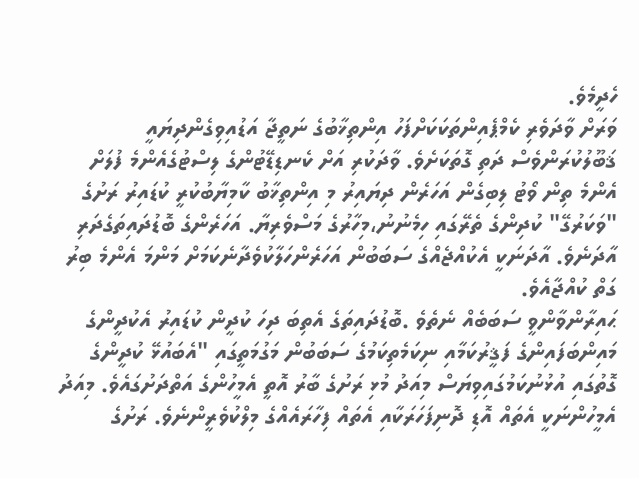ހެދީމެވެ.
ވަރަށް ވާދަވެރި ކެމްޕެއިންތަކަކަށްފަހު އިންތިޚާބުގެ ނަތީޖާ އަޑުއިވިގެންދިޔައީ ޤަބޫލުކުރަންވެސް ދަތި ގޮތަކަށެވެ. ވާދަކުރި އަށް ކެނޑިޑޭޓުންގެ ލިސްޓުގެއެންމެ ފުލަށް އެންމެ ތިން ވޯޓު ލިބިގެން އަހަރެން ދިޔައިރު މި އިންތިޚާބު ކާމިޔާބުކުރީ ކުޑައިރު ރަށުގެ "ވަކަރުގޭ" ކުދިންގެ ތެރޭގައި ހިމެނުނު،މިހާރުގެ މަސްވެރިޔާ. އަހަރެންގެ ބޮޑުދައިތަގެދަރި އާދަނެވެ. އާދަނަކީ އެކުއްޖެއްގެ ސަބަބުން އަހަރެންހަލާކުވެދާނެކަމަށް މަންމަ އެންމެ ބިރު ގަތް ކުއްޖާއެވެ.
ޙައިރާންވާންވީ ސަބަބެއް ނެތެވެ .ބޮޑުދައިތަގެ އެތިބަ ދިހަ ކުދީން ކުޑައިރު އެކުދީންގެ މައިންބަފައިންގެ ފަޤީރުކަމާއި ނިކަމެތިކަމުގެ ސަބަބުން މަގުމަތީގައި "އެބައުޅޭ ކުދީންގެ ގޮތުގައި އުޅުނުކަމުގައިވިޔަސް މިއަދު މުޅި ރަށުގެ ބާރު އޮތީ އެމީހުންގެ އަތްދަށުގައެވެ. މިއަދު އެމީހުންނަކީ އެތައް އޮޑި ދޮނިފަހަރަކާއި އެތައް ފިހާރައެއްގެ މިލްކުވެރީންނެވެ. ރަށުގެ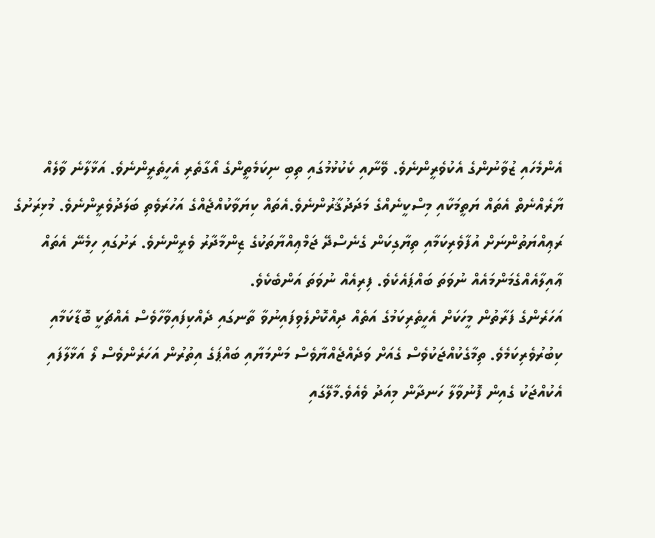އެންމެހައި ޒުވާނުންގެ އެކުވެރީންނެވެ. ވޭނާއި ކެކުޅުމުގައި ތިބި ނިކަމެތީންގެ އޯގާތެރި އެހީތެރީންނެވެ. އަޅާލާނެ ވާލެއް ޔާރެއްނެތް އެތައް ޔަތީމަކާއި މިސްކީނެއްގެ މަދަދުޤާރުންނެވެ.އެތައް ކިޔަވާކުއްޖެއްގެ އަހުރަވެތި ބަލަދުވެރީންނެވެ. މުޅިރަށުގެ ރަޢިއްޔަތުންނަށް އުފާވެރިކަމާއި ތިޔާގިކަން ގެނެސްދޭ ޖަމްޢިއްޔާތަކުގެ ޒިންމާދާރު ވެރީންނެވެ. ރަށުގައި ހިމެނޭ އެތައް ޢާއިލާއެއްގެމަންމައެއް ނުވަތަ ބައްޕައެކެވެ. ފިރިއެއް ނުވަތަ އަންބެކެވެ.
އަހަރެންގެ ފަރާތުން މީހަކަށް އެހީތެރިކަމުގެ އަތެއް ދިއްކޮށްލެވިފައިނުވާ ތާނގައި ދެއްކިފައިވާހާވެސް އެއްޗަކީ ބޮޑާކަމާއި ކިބުރުވެރިކަމެވެ. ތިމާގެކުއްޖަކުވެސް ގެއަށް ވަދެއްޖެއްޔާވެސް މަންމަޔާއި ބައްޕަގެ އިތުރުން އަހަރެންވެސް ލޯ އަޅާލާފައި އެކުއްޖަކު ގެއިން ފޮނުވާލާ ހަނދާން މިއަދު ވެއެވެ.މާލޭގައި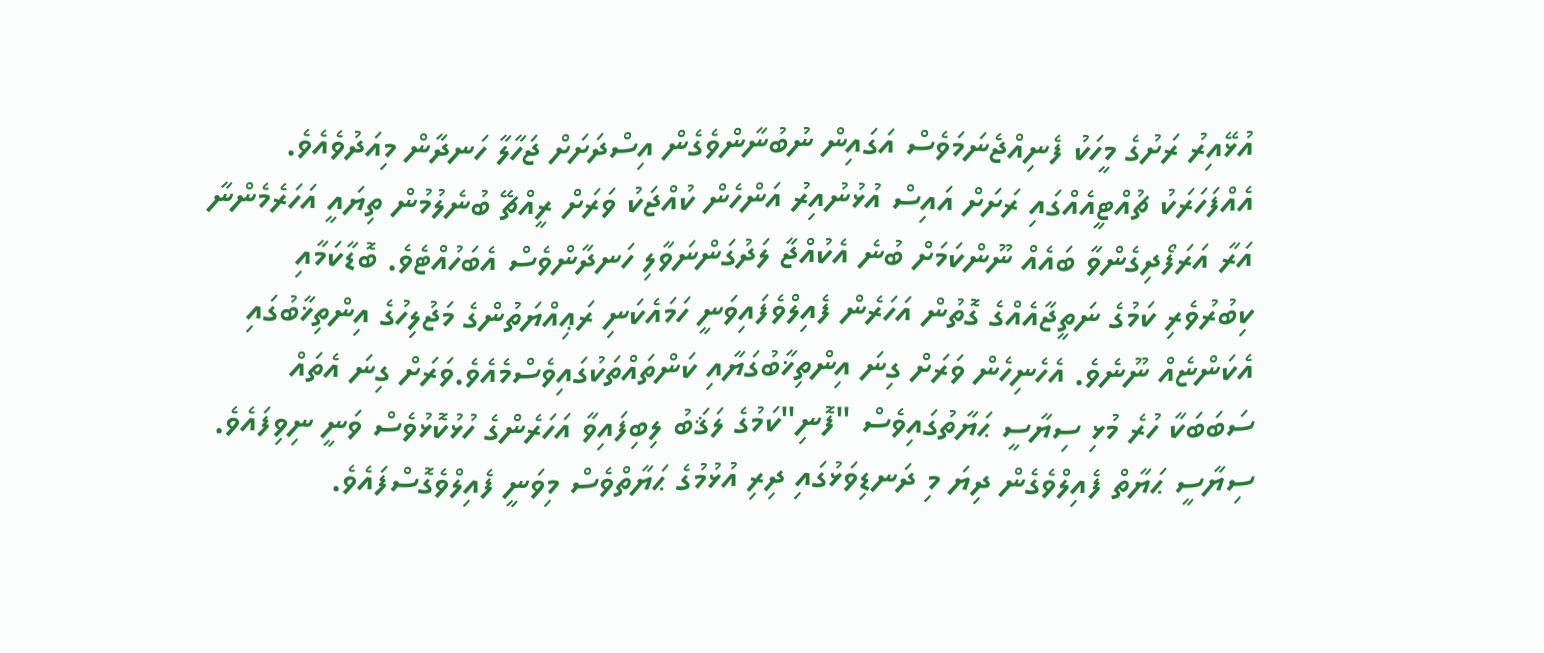އުޅޭއިރު ރަށުގެ މީހަކު ފެނިއްޖެނަމަވެސް އަގައިން ނުބުނާންވެގެން އިސްދަށަށް ޖަހާލާ ހަނދާން މިއަދުވެއެވެ. އެއްފަހަރަކު ޗުއްޓީއެއްގައި ރަށަށް އައިސް އުޅުނުއިރު އަންހެން ކުއްޖަކު ވަރަށް ރީއްޗޭ ބުނެލުމުން ތިޔައީ އަހަރެމެންނާ އަރާ އަރަފޯދިގެންވާ ބައެއް ނޫންކަމަށް ބުނެ އެކުއްޖާ ލަދުގަންނަވާލި ހަނދާންވެސް އެބަހުއްޓެވެ. ބޮޑާކަމާއި ކިބުރުވެރި ކަމުގެ ނަތީޖާއެއްގެ ގޮތުން އަހަރެން ފެއިލްވެފައިވަނީ ހަމައެކަނި ރަޢިއްޔަތުންގެ މަޖުލިހުގެ އިންތިޚާބުގައި އެކަންޏެއް ނޫނެވެ. އެހެނިހެން ވަރަށް ގިނަ އިންތިޚާބުގަޔާއި ކަންތައްތަކުގައިވެސްމެއެވެ.ވަރަށް ގިނަ އެތައް ސަބަބަކާ ހުރެ މުޅި ސިޔާސީ ޙަޔާތުގައިވެސް "ފޮނި"ކަމުގެ ލަޤަބު ލިބިފައިވާ އަހަރެންގެ ހުޅުކޮޅުވެސް ވަނީ ނިވިފައެވެ.
ސިޔާސީ ޙަޔާތް ފެއިލްވެގެން ދިޔަ މި ދަނޑިވަޅުގައި ދިރި އުޅުމުގެ ޙަޔާތްވެސް މިވަނީ ފެއިލްވެގޮސްފައެވެ.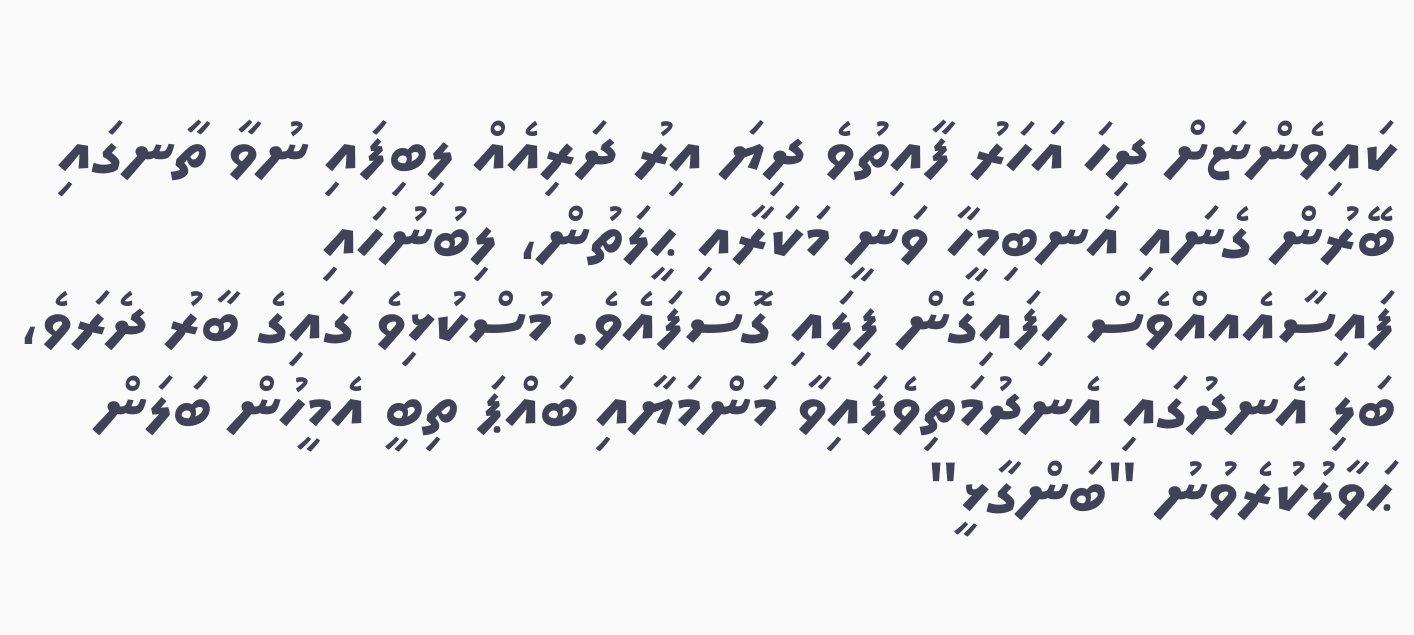ކައިވެންޏަށް ދިހަ އަހަރު ފާއިތުވެ ދިޔަ އިރު ދަރިއެއް ލިބިފައި ނުވާ ތާނގައި ބޭރުން ގެނައި އަނބިމީހާ ވަނީ މަކަރާއި ޙީލަތުން، ލިބުނުހައި ފައިސާއެއއްވެސް ހިފައިގެން ފިލައި ގޮސްފައެވެ. މުސްކުޅިވެ ގައިގެ ބާރު ދެރަވެ، ބަލި އެނދުގައި އެނދުމަތިވެފައިވާ މަންމަޔާއި ބައްޕަ ތިބީ އެމީހުން ބަލަން ޙަވާލުކުރެވުނު "ބަންގާޅީ"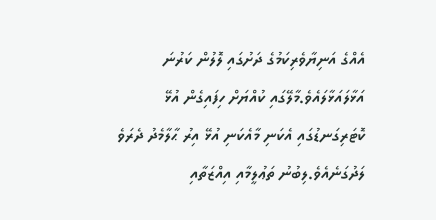އެއްގެ އަނިޔާވެރިކަމުގެ ދަށުގައި ލޮލުން ކަރުނަ އަޅާލައަޅާލައެވެ.މާލޭގައި ކުއްޔަށް ހިފައިގެން އުޅޭ ކޮޓަރިގަނޑުގައި އެކަނި މާއެކަނި އުޅޭ އިރު ޙާލާމެދު ދެރަވެ ލަދުގަނެއެވެ.ލިބުނު ތަޢުލީމާއި އިއްޒަތާއި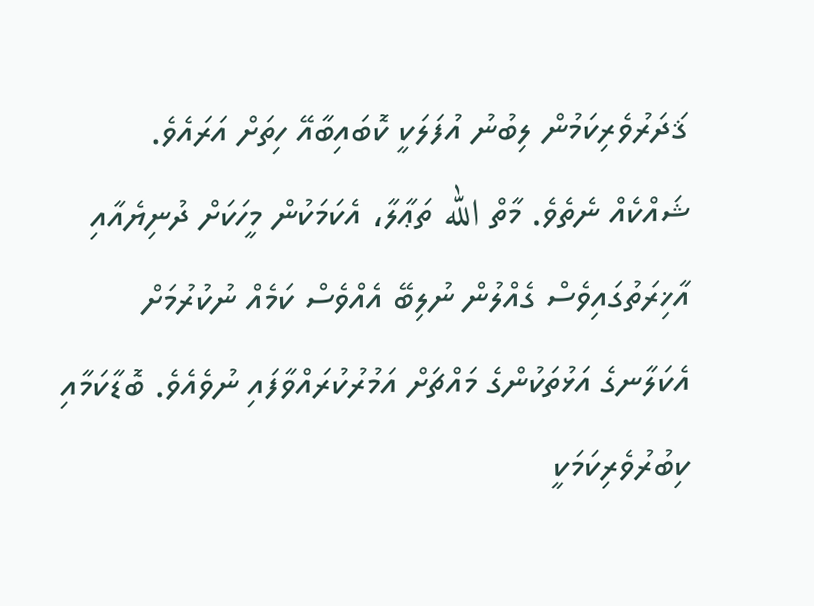ޤަދަރުވެރިކަމުން ލިބުނު އުފަލަކީ ކޮބައިބާއޭ ހިތަށް އަރައެވެ.
ޝައްކެއް ނެތެވެ. މާތް الله ތަޢާލާ، އެކަމަކުން މީހަކަށް ދުނިޔެއާއި އާޚިރަތުގައިވެސް ގެއްލުން ނުލިބޭ އެއްވެސް ކަމެއް ނުކުރުމަށް އެކަލާނގެ އަޅުތަކުންގެ މައްޗަށް އަމުރުކުރައްވާފައި ނުވެއެވެ. ބޮޑާކަމާއި ކިބުރުވެރިކަމަކީ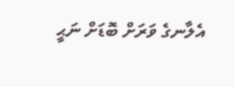އެލާނގެ ވަރަށް ބޮޑަށް ނަޙީ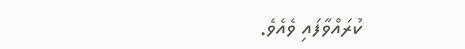ކުރައްވާފައި ވެއެވެ.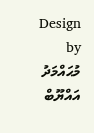Design by މުޙައްމަދު އައްޔޫބް